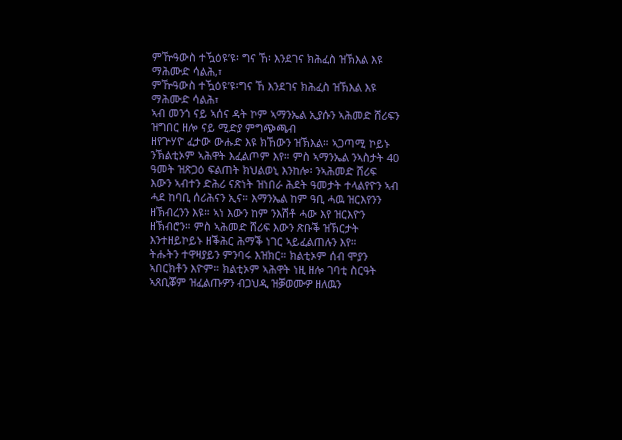ምዅዓውስ ተዃዕዩ’ዩ፡ ግና ኸ፡ እንደገና ክሕፈስ ዝኽእል እዩ ማሕሙድ ሳልሕ,፣
ምዅዓውስ ተዃዕዩ’ዩ፡ግና ኸ እንደገና ክሕፈስ ዝኽእል እዩ
ማሕሙድ ሳልሕ፣
ኣብ መንጎ ናይ ኣሰና ዳት ኮም ኣማንኤል ኢያሱን ኣሕመድ ሸሪፍን ዝግበር ዘሎ ናይ ሚድያ ምግጭጫብ
ዘየጕሃዮ ፈታው ውሑድ እዩ ክኸውን ዝኽእል። ኣጋጣሚ ኮይኑ ንኽልቲኦም ኣሕዋት እፈልጦም እየ። ምስ ኣማንኤል ንኣስታት 40 ዓመት ዝጽጋዕ ፍልጠት ክህልወኒ እንከሎ፡ ንኣሕመድ ሸሪፍ እውን ኣብተን ድሕሪ ናጽነት ዝነበራ ሕደት ዓመታት ተላልየዮን ኣብ ሓደ ከባቢ ሰሪሕናን ኢና። እማንኤል ከም ዓቢ ሓዉ ዝርእየንን ዘኽብረንን እዩ። ኣነ እውን ከም ንእሽቶ ሓው እየ ዝርእዮን ዘኽብሮን። ምስ ኣሕመድ ሸሪፍ እውን ጽቡቕ ዝኽርታት እንተዘይኮይኑ ዘቕሕር ሕማቕ ነገር ኣይፈልጠሉን እየ።
ትሑትን ተዋዛያይን ምንባሩ እዝክር። ክልቲኦም ሰብ ሞያን ኣበርክቶን እዮም። ክልቲኦም ኣሕዋት ነዚ ዘሎ ገባቲ ስርዓት ኣጸቢቖም ዝፈልጡዎን ብጋህዲ ዝቓወሙዎ ዘለዉን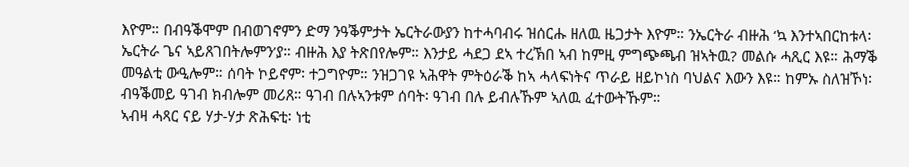እዮም። በብዓቕሞም በብወገኖምን ድማ ንዓቕምታት ኤርትራውያን ከተሓባብሩ ዝሰርሑ ዘለዉ ዜጋታት እዮም። ንኤርትራ ብዙሕ ‘ኳ እንተኣበርከቱላ፡ ኤርትራ ጌና ኣይጸገበትሎምን’ያ። ብዙሕ እያ ትጽበየሎም። እንታይ ሓደጋ ደኣ ተረኽበ ኣብ ከምዚ ምግጭጫብ ዝኣትዉ? መልሱ ሓጺር እዩ። ሕማቕ መዓልቲ ውዒሎም። ሰባት ኮይኖም፡ ተጋግዮም። ንዝጋገዩ ኣሕዋት ምትዕራቕ ከኣ ሓላፍነትና ጥራይ ዘይኮነስ ባህልና እውን እዩ። ከምኡ ስለዝኾነ፡ ብዓቕመይ ዓገብ ክብሎም መሪጸ። ዓገብ በሉኣንቱም ሰባት፡ ዓገብ በሉ ይብሉኹም ኣለዉ ፈተውትኹም።
ኣብዛ ሓጻር ናይ ሃታ-ሃታ ጽሕፍቲ፡ ነቲ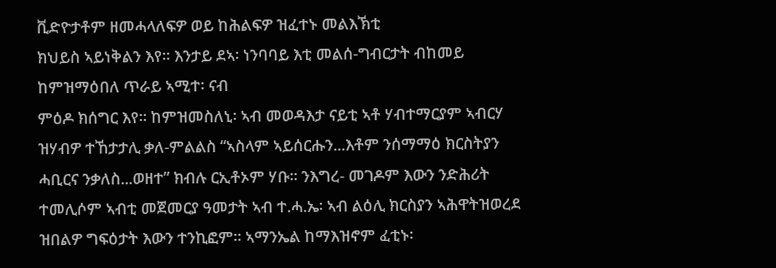ቪድዮታቶም ዘመሓላለፍዎ ወይ ከሕልፍዎ ዝፈተኑ መልእኽቲ
ክህይስ ኣይነቅልን እየ። እንታይ ደኣ፡ ነንባባይ እቲ መልሰ-ግብርታት ብከመይ ከምዝማዕበለ ጥራይ ኣሚተ፡ ናብ
ምዕዶ ክሰግር እየ። ከምዝመስለኒ፡ ኣብ መወዳእታ ናይቲ ኣቶ ሃብተማርያም ኣብርሃ ዝሃብዎ ተኸታታሊ ቃለ-ምልልስ “ኣስላም ኣይሰርሑን...እቶም ንሰማማዕ ክርስትያን ሓቢርና ንቃለስ...ወዘተ” ክብሉ ርኢቶኦም ሃቡ። ንእግረ- መገዶም እውን ንድሕሪት ተመሊሶም ኣብቲ መጀመርያ ዓመታት ኣብ ተ.ሓ.ኤ፡ ኣብ ልዕሊ ክርስያን ኣሕዋትዝወረደ ዝበልዎ ግፍዕታት እውን ተንኪፎም። ኣማንኤል ከማእዝኖም ፈቲኑ፡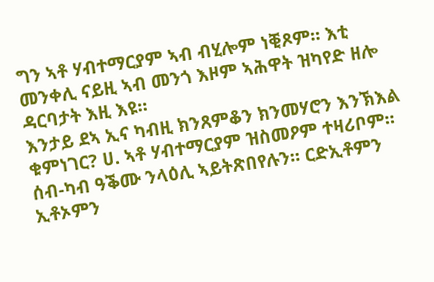ግን ኣቶ ሃብተማርያም ኣብ ብሂሎም ነቒጾም። እቲ መንቀሊ ናይዚ ኣብ መንጎ እዞም ኣሕዋት ዝካየድ ዘሎ ዳርባታት እዚ እዩ።
እንታይ ደኣ ኢና ካብዚ ክንጸምቆን ክንመሃሮን እንኽእል ቁምነገር? ሀ. ኣቶ ሃብተማርያም ዝስመዖም ተዛሪቦም። ሰብ-ካብ ዓቕሙ ንላዕሊ ኣይትጽበየሉን። ርድኢቶምን ኢቶኦምን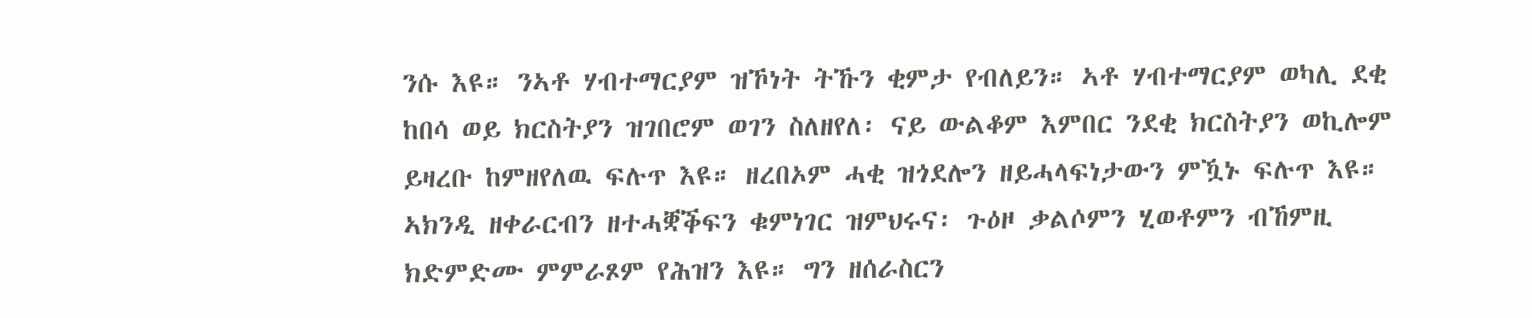ንሱ እዩ። ንኣቶ ሃብተማርያም ዝኾነት ትኹን ቂምታ የብለይን። ኣቶ ሃብተማርያም ወካሊ ደቂ ከበሳ ወይ ክርስትያን ዝገበሮም ወገን ስለዘየለ፡ ናይ ውልቆም እምበር ንደቂ ክርስትያን ወኪሎም ይዛረቡ ከምዘየለዉ ፍሉጥ እዩ። ዘረበኦም ሓቂ ዝጎደሎን ዘይሓላፍነታውን ምዃኑ ፍሉጥ እዩ። ኣክንዲ ዘቀራርብን ዘተሓቛቕፍን ቁምነገር ዝምህሩና፡ ጉዕዞ ቃልሶምን ሂወቶምን ብኸምዚ ክድምድሙ ምምራጾም የሕዝን እዩ። ግን ዘሰራስርን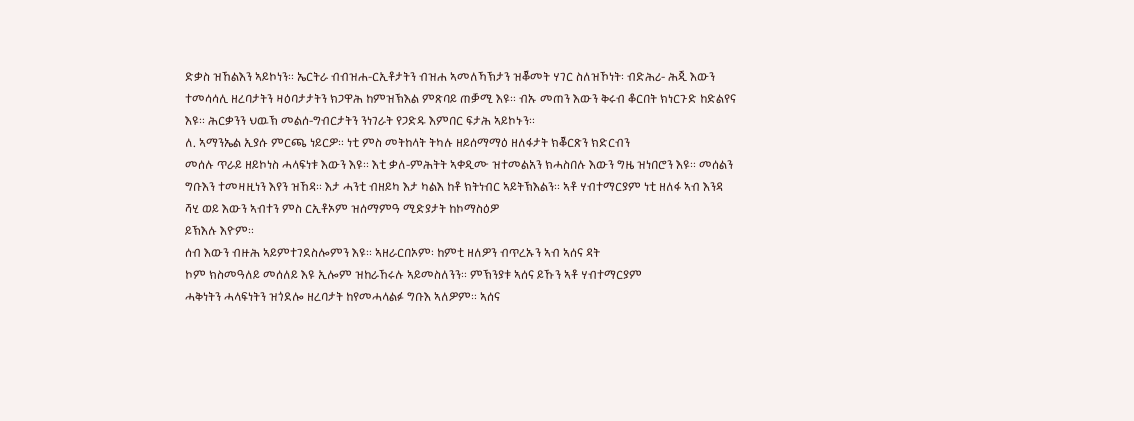ድቃስ ዝኸልእን ኣይኮነን። ኤርትራ ብብዝሐ-ርኢቶታትን ብዝሐ ኣመለኻኽታን ዝቖመት ሃገር ስለዝኾነት፡ ብድሕሪ- ሕጂ እውን ተመሳሳሊ ዘረባታትን ዛዕባታታትን ክጋዋሕ ከምዝኽእል ምጽባይ ጠቓሚ እዩ። ብኡ መጠን እውን ቅሩብ ቆርበት ክነርጉድ ከድልየና እዩ። ሕርቃንን ህዉኽ መልሰ-ግብርታትን ንነገራት የጋድዱ እምበር ፍታሕ ኣይኮኑን።
ለ. ኣማንኤል ኢያሱ ምርጫ ነይርዎ። ነቲ ምስ መትከላት ትካሉ ዘይሰማማዕ ዘለፋታት ክቖርጽን ክድርብን
መሰሉ ጥራይ ዘይኮነስ ሓላፍነቱ እውን እዩ። እቲ ቃለ-ምሕትት ኣቀዲሙ ዝተመልአን ክሓስበሉ እውን ግዜ ዝነበሮን እዩ። መሰልን ግቡእን ተመዛዚነን እየን ዝኸዳ። እታ ሓንቲ ብዘይካ እታ ካልእ ከቶ ክትነብር ኣይትኽእልን። ኣቶ ሃብተማርያም ነቲ ዘለፋ ኣብ እንዳ ሻሂ ወይ እውን ኣብተን ምስ ርኢቶኦም ዝሰማምዓ ሚድያታት ከኮማስዕዎ
ይኽእሉ እዮም።
ሰብ እውን ብዙሕ ኣይምተገደስሎምን እዩ። ኣዘራርበኦም፡ ከምቲ ዘለዎን ብጥረኡን ኣብ ኣሰና ዳት
ኮም ክስመዓለይ መሰለይ እዩ ኢሎም ዝከራኸሩሉ ኣይመስለንን። ምኽንያቱ ኣሰና ይኹን ኣቶ ሃብተማርያም
ሓቅነትን ሓላፍነትን ዝጎደሎ ዘረባታት ከየመሓላልፉ ግቡእ ኣለዎም። ኣሰና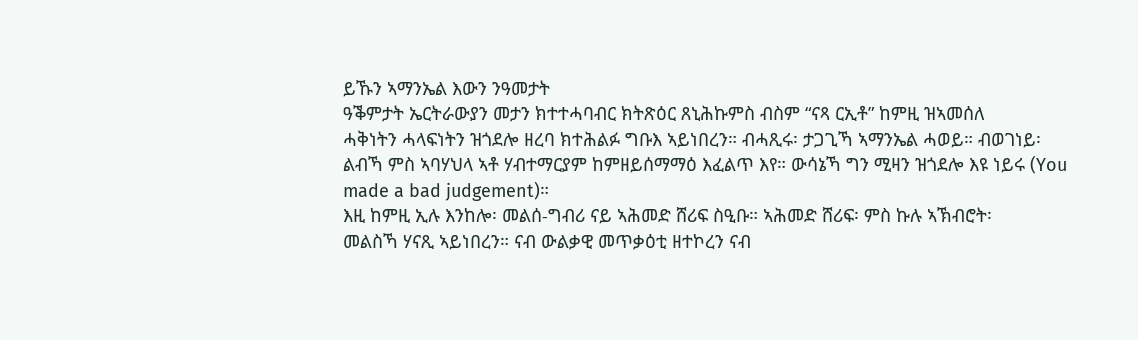ይኹን ኣማንኤል እውን ንዓመታት
ዓቕምታት ኤርትራውያን መታን ክተተሓባብር ክትጽዕር ጸኒሕኩምስ ብስም “ናጻ ርኢቶ” ከምዚ ዝኣመሰለ
ሓቅነትን ሓላፍነትን ዝጎደሎ ዘረባ ክተሕልፉ ግቡእ ኣይነበረን። ብሓጺሩ፡ ታጋጊኻ ኣማንኤል ሓወይ። ብወገነይ፡
ልብኻ ምስ ኣባሃህላ ኣቶ ሃብተማርያም ከምዘይሰማማዕ እፈልጥ እየ። ውሳኔኻ ግን ሚዛን ዝጎደሎ እዩ ነይሩ (You
made a bad judgement)።
እዚ ከምዚ ኢሉ እንከሎ፡ መልሰ-ግብሪ ናይ ኣሕመድ ሸሪፍ ስዒቡ። ኣሕመድ ሸሪፍ፡ ምስ ኩሉ ኣኽብሮት፡
መልስኻ ሃናጺ ኣይነበረን። ናብ ውልቃዊ መጥቃዕቲ ዘተኮረን ናብ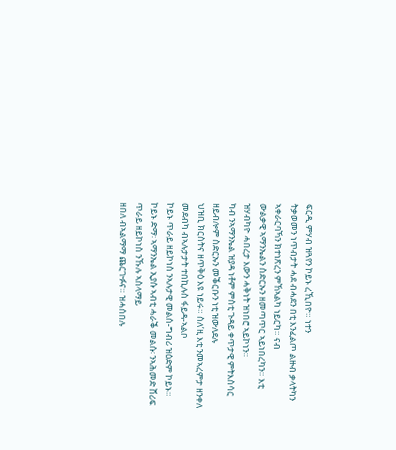ፍርዲ ምሃብ ዝጓየን ኮይኑ ረኺበዮ። ነተን
ትቃወመን ነጥብታት ሓደ ብሓደን በቲ እንፈልጦ ልዙብ ቃላትካን ኣቀራርባኻን ክተነጽረን ምኸኣልካ ነይርካ። ናብ
ውልቃዊ ኣማንኤልን ስድርኡን ዘመጣጥር ኣይነበረካን። እቲ ዝሃብካዮ ሓበረታ እውን ሓቅነት ዝነበሮ ኣይኮነን።
ካብ ንኣማንኤል ዝያዳ ነቶም ምስቲ ጉዳይ ቀጥታዊ ምትእስሳር ዘይብሎም ስድርኡን መቕርቡን ነቲ ዝውለደሉ
ህዝቢ ክርስትና ዘጥቅዕ እዩ ነይሩ። ስለ’ዚ እቲ ንመኣረምታ ዘንቀለ መደብካ ብኣሉታታት ተበኪሉስ ፋይዳ-ኣልቦ
ኮይኑ ጥራይ ዘይኮነስ ንኣሉታዊ መልሰ-ግብሪ ዝዕድም ኮይኑ።
ኮይኑ ድማ፡ ኣማንኤል ኢያሱ ኣብቲ ሓራቕ መልሱ፡ ንኣሕመድ ሸሪፍ ጥራይ ዘይኮነስ ንኹሉ ኣስላማይ
ዘበለ ብኣልማማ ጨርጒፉና። ዝሓሰበሉ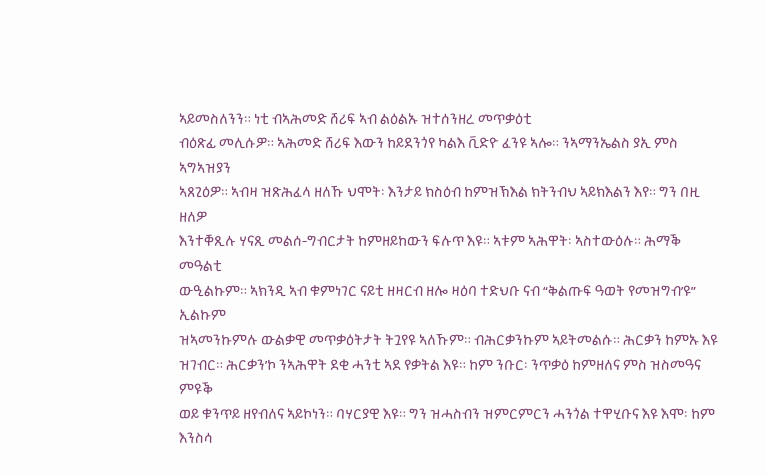ኣይመስለንን። ነቲ ብኣሕመድ ሸሪፍ ኣብ ልዕልኡ ዝተሰንዘረ መጥቃዕቲ
ብዕጽፊ መሊሱዎ። ኣሕመድ ሸሪፍ እውን ከይደንጎየ ካልእ ቪድዮ ፈንዩ ኣሎ። ንኣማንኤልስ ያኢ ምስ ኣግኣዝያን
ኣጸጊዕዎ። ኣብዛ ዝጽሕፈላ ዘለኹ ህሞት፡ እንታይ ክስዕብ ከምዝኽእል ክትንብህ ኣይክእልን እየ። ግን በዚ ዘለዎ
እንተቐጺሉ ሃናጺ መልሰ-ግብርታት ከምዘይከውን ፍሉጥ እዩ። ኣቱም ኣሕዋት፡ ኣስተውዕሉ። ሕማቕ መዓልቲ
ውዒልኩም። ኣክንዲ ኣብ ቁምነገር ናይቲ ዘዛርብ ዘሎ ዛዕባ ተድህቡ ናብ “ቅልጡፍ ዓወት የመዝግብ’ዩ” ኢልኩም
ዝኣመንኩምሉ ውልቃዊ መጥቃዕትታት ትጓየዩ ኣለኹም። ብሕርቃንኩም ኣይትመልሱ። ሕርቃን ከምኡ እዩ
ዝገብር። ሕርቃን’ኮ ንኣሕዋት ደቂ ሓንቲ ኣደ የቃትል እዩ። ከም ንቡር፡ ንጥቃዕ ከምዘለና ምስ ዝስመዓና ምዩቕ
ወይ ቁንጥይ ዘየብለና ኣይኮነን። ባሃርያዊ እዩ። ግን ዝሓስብን ዝምርምርን ሓንጎል ተዋሂቡና እዩ እሞ፡ ከም እንስሳ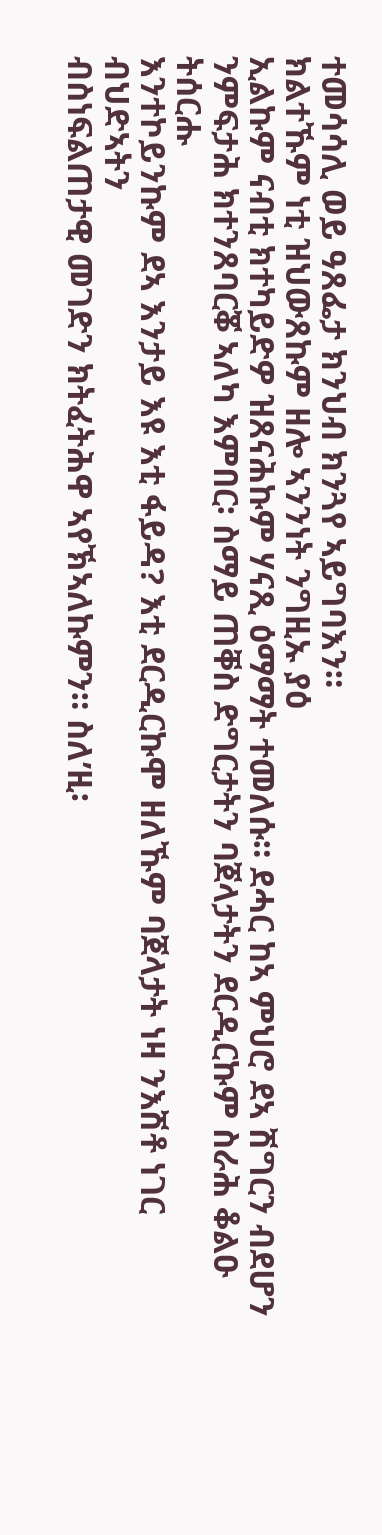ተመሳሳሊ ወይ ዓጸፌታ ክንህብ ክንጓየ ኣይግባእን።
ክልተኹም ነቲ ዝህውጸኩም ዘሎ ኣንንነት ንግዚኡ ያዕ
ኢልኩም ናብቲ ክተካይድዎ ዝጸናሕኩም ሃናጺ ዕማማት ተመለሱ። ደሓር ከኣ ምህሮ ደኣ ሽግርን ብደሆን
ንምፍታሕ ክተንጸባርቖ ኣለካ እምበር፡ ስማይ ጠቐስ ድግርታትን ባጀላታትን ደርዲርኩም ስራሕ ቆልዑ ትሰርሑ
እንተኮይንኩም ደኣ እንታይ እዩ እቲ ፋይዳ? እቲ ደርዲርኩሞ ዘለኹም ባጀላታት ነዛ ንእሽቶ ነገር ብህድኣትን
ብስነፍልጠታዊ መገድን ክትፈትሕዋ ኣየኽኣለኩምን። ስለ’ዚ፡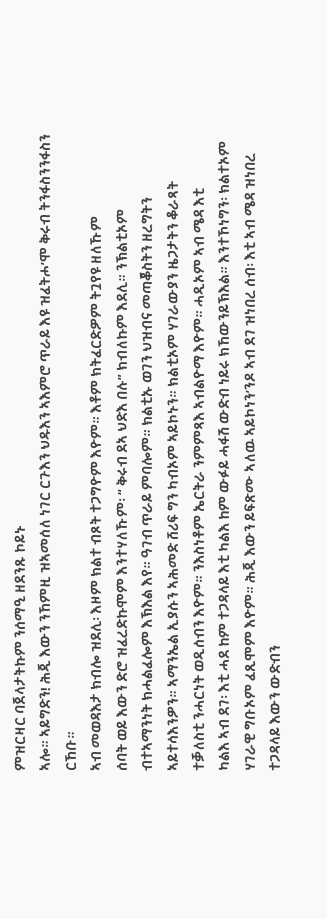ምዝርዛር ባጀላታትኩም ንሰማዒ ዘደንጹ ኮይኑ
ኣሎ። ኣይግድን! ሕጂ እውን ንኸምዚ ዝኣመሰለ ነገር ርጉእን ህዱእን ኣእምሮ ጥራይ እዩ ዝፈትሖ’ሞ ቅሩብ ትንፋስንንፋስን ርኸቡ።
ኣብ መወዳእታ ክብሎ ዝደሊ፡ እዞም ክልተ ብጾት ተጋግዮም እዮም። እቶም ክትፈርድዎም ትጓየዩ ዘለኹም
ሰባት ወይ እውን ድሮ ዝፈረድኩሞም እንተሃለኹም፡ “ ቅሩብ ደኣ ህድእ በሉ” ክብለኩም እደሊ። ንኽልቲኦም
ብተኣማንነት ክሓልፈሎም እኽእል እየ። ዓገብ ጥራይ ምባሎም። ክልቲኡ ወገን ህዝብና መጣቖስትን ዘረግትን
ኣይተሳእንዎን። ኣማንኤል ኢያሱን ኣሕመድ ሸሪፍ ግን ካብኦም ኣይኮኑን። ክልቲኦም ሃገራውያን ዜጋታትን ቆራጻት
ተቓለስቲ ንሓርነት ወዲሰብን እዮም። ንእስነቶም ኤርትራ ንምምጻእ ኣብልዮማ እዮም። ሓዲኦም ኣብ ሜዳ እቲ
ካልእ ኣብ ደገ፡ እቲ ሓደ ከም ተጋዳላይ እቲ ካልእ ከም ውፉይ ሓፋሽ ውድብ ነይሩ ክኸውንይኽእል። እንተኾነግን፡ ክልተኦም ሃገራዊ ግቡኦም ፈጺሞም እዮም። ሕጂ እውን ይፍጽሙ ኣለዉ ኣይኮነን’ንዶ ኣብ ደገ ዝነበረ ሰብ፡ እቲ ኣብ ሜዳ ዝነበረ ተጋዳላይ እውን ውድብን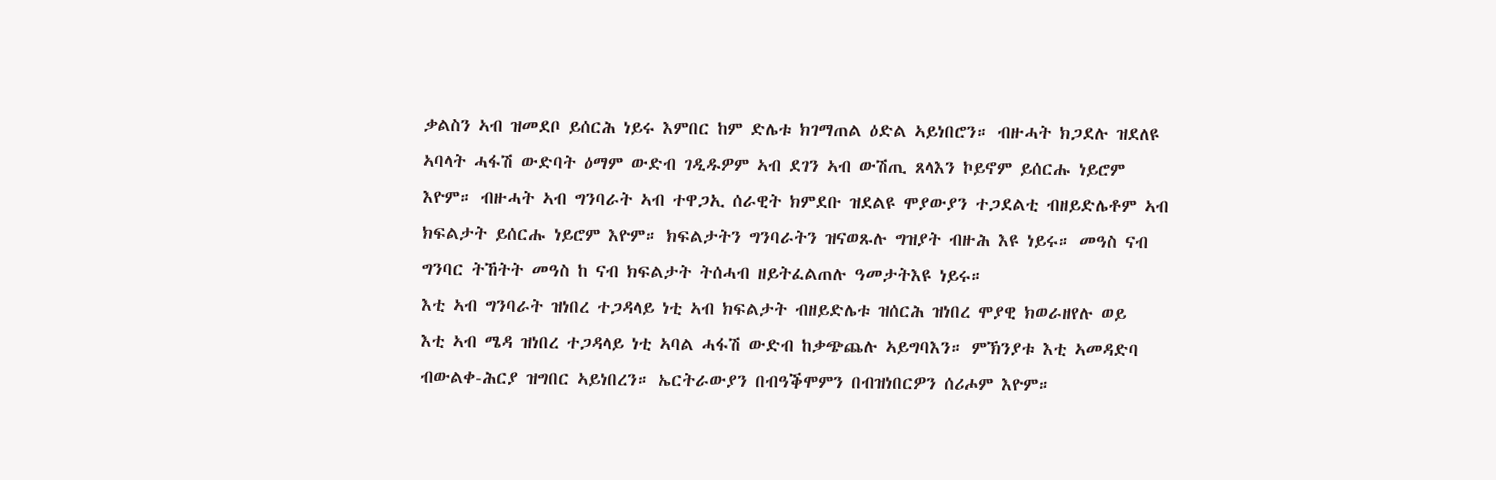ቃልስን ኣብ ዝመደቦ ይሰርሕ ነይሩ እምበር ከም ድሌቱ ክገማጠል ዕድል ኣይነበሮን። ብዙሓት ክጋደሉ ዝደለዩ ኣባላት ሓፋሽ ውድባት ዕማም ውድብ ገዲዱዎም ኣብ ደገን ኣብ ውሽጢ ጸላእን ኮይኖም ይሰርሑ ነይሮም እዮም። ብዙሓት ኣብ ግንባራት ኣብ ተዋጋኢ ሰራዊት ክምደቡ ዝደልዩ ሞያውያን ተጋደልቲ ብዘይድሌቶም ኣብ ክፍልታት ይሰርሑ ነይሮም እዮም። ክፍልታትን ግንባራትን ዝናወጹሉ ግዝያት ብዙሕ እዩ ነይሩ። መዓስ ናብ ግንባር ትኸትት መዓስ ከ ናብ ክፍልታት ትሰሓብ ዘይትፈልጠሉ ዓመታትእዩ ነይሩ።
እቲ ኣብ ግንባራት ዝነበረ ተጋዳላይ ነቲ ኣብ ክፍልታት ብዘይድሌቱ ዝሰርሕ ዝነበረ ሞያዊ ክወራዘየሉ ወይ
እቲ ኣብ ሜዳ ዝነበረ ተጋዳላይ ነቲ ኣባል ሓፋሽ ውድብ ከቃጭጨሉ ኣይግባእን። ምኽንያቱ እቲ ኣመዳድባ
ብውልቀ-ሕርያ ዝግበር ኣይነበረን። ኤርትራውያን በብዓቕሞምን በብዝነበርዎን ሰሪሖም እዮም።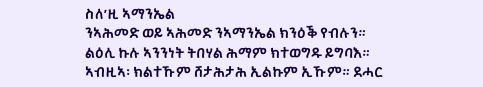ስለ’ዚ ኣማንኤል
ንኣሕመድ ወይ ኣሕመድ ንኣማንኤል ክንዕቕ የብሉን። ልዕሊ ኩሉ ኣንንነት ትበሃል ሕማም ክተወግዱ ይግባእ።
ኣብዚኣ፡ ክልተኹም ሸታሕታሕ ኢልኩም ኢኹም። ደሓር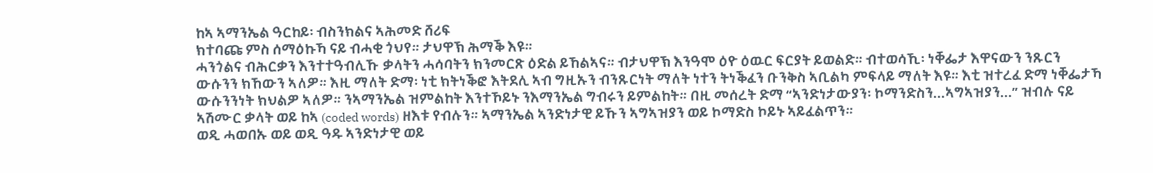ከኣ ኣማንኤል ዓርከይ፡ ብስንክልና ኣሕመድ ሸሪፍ
ክተባጩ ምስ ሰማዕኩኻ ናይ ብሓቂ ጎህየ። ታህዋኽ ሕማቕ እዩ።
ሓንጎልና ብሕርቃን እንተተዓብሊኹ ቃላትን ሓሳባትን ክንመርጽ ዕድል ይኸልኣና። ብታህዋኽ እንዓሞ ዕዮ ዕዉር ፍርያት ይወልድ። ብተወሳኺ፡ ነቐፌታ እዋናውን ንጹርን ውሱንን ክኸውን ኣለዎ። እዚ ማለት ድማ፡ ነቲ ክትነቕፎ እትደሊ ኣብ ግዚኡን ብንጹርነት ማለት ነተን ትነቕፈን ቡንቅስ ኣቢልካ ምፍላይ ማለት እዩ። እቲ ዝተረፈ ድማ ነቐፌታኻ ውሱንንነት ክህልዎ ኣለዎ። ንኣማንኤል ዝምልከት እንተኾይኑ ንእማንኤል ግብሩን ይምልከት። በዚ መሰረት ድማ “ኣንድነታውያን፡ ኮማንድስን...ኣግኣዝያን...” ዝብሉ ናይ ኣሽሙር ቃላት ወይ ከኣ (coded words) ዘእቱ የብሉን። ኣማንኤል ኣንድነታዊ ይኹን ኣግኣዝያን ወይ ኮማድስ ኮይኑ ኣይፈልጥን።
ወዲ ሓወበኡ ወይ ወዲ ዓዱ ኣንድነታዊ ወይ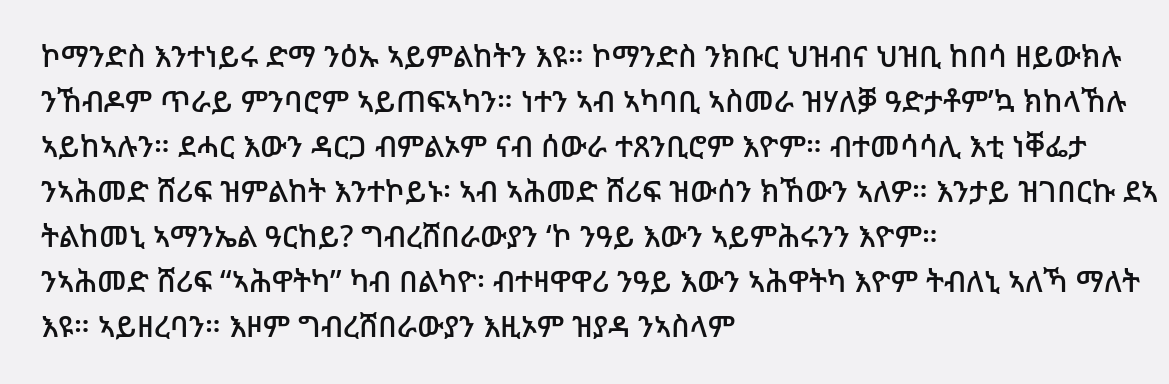ኮማንድስ እንተነይሩ ድማ ንዕኡ ኣይምልከትን እዩ። ኮማንድስ ንክቡር ህዝብና ህዝቢ ከበሳ ዘይውክሉ ንኸብዶም ጥራይ ምንባሮም ኣይጠፍኣካን። ነተን ኣብ ኣካባቢ ኣስመራ ዝሃለቓ ዓድታቶም’ኳ ክከላኸሉ ኣይከኣሉን። ደሓር እውን ዳርጋ ብምልኦም ናብ ሰውራ ተጸንቢሮም እዮም። ብተመሳሳሊ እቲ ነቐፌታ ንኣሕመድ ሸሪፍ ዝምልከት እንተኮይኑ፡ ኣብ ኣሕመድ ሸሪፍ ዝውሰን ክኸውን ኣለዎ። እንታይ ዝገበርኩ ደኣ ትልከመኒ ኣማንኤል ዓርከይ? ግብረሸበራውያን ‘ኮ ንዓይ እውን ኣይምሕሩንን እዮም።
ንኣሕመድ ሸሪፍ “ኣሕዋትካ” ካብ በልካዮ፡ ብተዛዋዋሪ ንዓይ እውን ኣሕዋትካ እዮም ትብለኒ ኣለኻ ማለት እዩ። ኣይዘረባን። እዞም ግብረሸበራውያን እዚኦም ዝያዳ ንኣስላም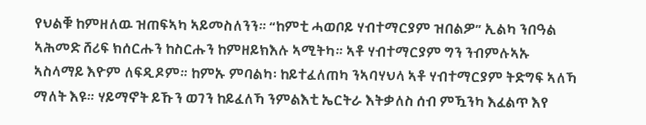የህልቑ ከምዘለዉ ዝጠፍኣካ ኣይመስለንን። “ከምቲ ሓወቦይ ሃብተማርያም ዝበልዎ” ኢልካ ንበዓል ኣሕመድ ሸሪፍ ክሰርሑን ከስርሑን ከምዘይክእሉ ኣሚትካ። ኣቶ ሃብተማርያም ግን ንብምሉኣኡ ኣስላማይ እዮም ለፍዲዶም። ከምኡ ምባልካ፡ ከይተፈለጠካ ንኣባሃህላ ኣቶ ሃብተማርያም ትድግፍ ኣለኻ ማለት እዩ። ሃይማኖት ይኹን ወገን ከይፈለኻ ንምልእቲ ኤርትራ እትቃለስ ሰብ ምዃንካ እፈልጥ እየ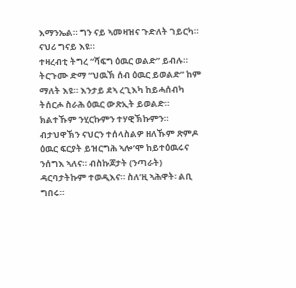እማንኤል። ግን ናይ ኣመዛዝና ጉድለት ገይርካ። ናህሪ ግናይ እዩ።
ተዛረብቲ ትግረ “ሻፍግ ዕዉር ወልድ” ይብሉ። ትርጉሙ ድማ “ህዉኽ ሰብ ዕዉር ይወልድ” ከም ማለት እዩ። እንታይ ደኣ ረጊእካ ከይሓሰብካ ትሰርሖ ስራሕ ዕዉር ውጽኢት ይወልድ። ክልተኹም ንሂርኩምን ተሃዊኽኩምን። ብታህዋኽን ናህርን ተሰላስልዎ ዘለኹም ጽምዶ ዕዉር ፍርያት ይዝርግሕ ኣሎ’ሞ ከይተዕዉሩና ንሰግእ ኣለና። ብስኩጆታት (ንጣራት) ዳርባታትኩም ተወዲእና። ስለ’ዚ ኣሕዋት፡ ልቢ ግበሩ።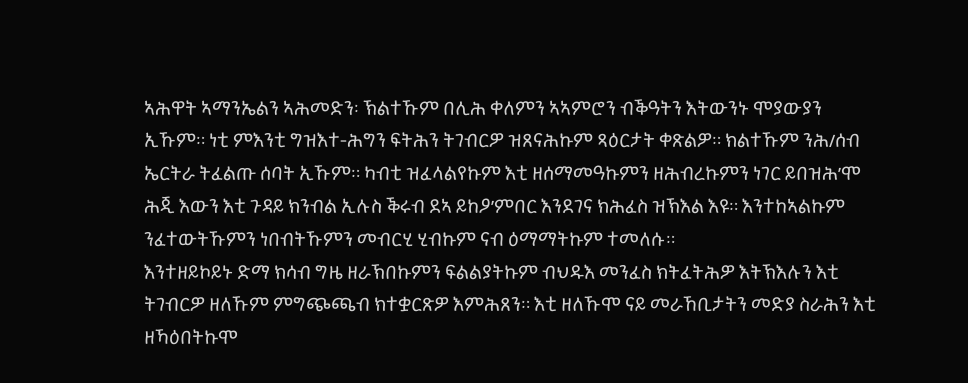ኣሕዋት ኣማንኤልን ኣሕመድን፡ ኽልተኹም በሊሕ ቀለምን ኣኣምሮን ብቕዓትን እትውንኑ ሞያውያን ኢኹም። ነቲ ምእንቲ ግዝእተ-ሕግን ፍትሕን ትገብርዎ ዝጸናሕኩም ጻዕርታት ቀጽልዎ። ክልተኹም ንሕ/ሰብ ኤርትራ ትፈልጡ ሰባት ኢኹም። ካብቲ ዝፈላልየኩም እቲ ዘሰማመዓኩምን ዘሕብረኩምን ነገር ይበዝሕ’ሞ ሕጂ እውን እቲ ጉዳይ ክንብል ኢሉስ ቕሩብ ደኣ ይከዖ’ምበር እንደገና ክሕፈስ ዝኽእል እዩ። እንተከኣልኩም ንፈተውትኹምን ነበብትኹምን መብርሂ ሂብኩም ናብ ዕማማትኩም ተመለሱ።
እንተዘይኮይኑ ድማ ክሳብ ግዜ ዘራኽበኩምን ፍልልያትኩም ብህዱእ መንፈስ ክትፈትሕዎ እትኽእሉን እቲ ትገብርዎ ዘለኹም ምግጭጫብ ክተቋርጽዎ እምሕጸን። እቲ ዘለኹሞ ናይ መራኸቢታትን መድያ ስራሕን እቲ ዘኻዕበትኩሞ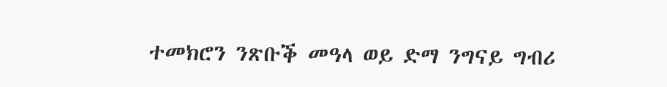ተመክሮን ንጽቡቕ መዓላ ወይ ድማ ንግናይ ግብሪ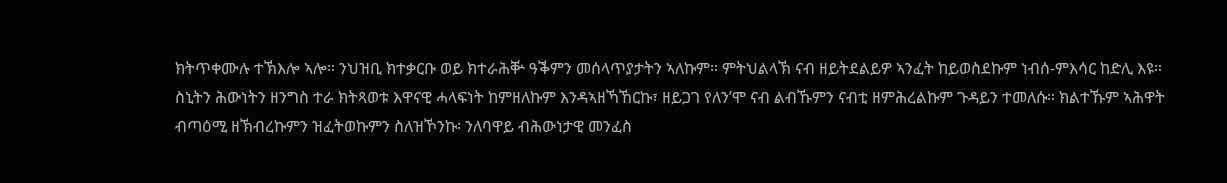ክትጥቀሙሉ ተኽእሎ ኣሎ። ንህዝቢ ክተቃርቡ ወይ ክተራሕቝ ዓቕምን መሰላጥያታትን ኣለኩም። ምትህልላኽ ናብ ዘይትደልይዎ ኣንፈት ከይወስደኩም ነብሰ-ምእሳር ከድሊ እዩ። ስኒትን ሕውነትን ዘንግስ ተራ ክትጻወቱ እዋናዊ ሓላፍነት ከምዘለኩም እንዳኣዘኻኸርኩ፣ ዘይጋገ የለን’ሞ ናብ ልብኹምን ናብቲ ዘምሕረልኩም ጉዳይን ተመለሱ። ክልተኹም ኣሕዋት
ብጣዕሚ ዘኽብረኩምን ዝፈትወኩምን ስለዝኾንኩ፡ ንለባዋይ ብሕውነታዊ መንፈስ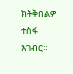ክትቅበልዎ ተስፋ እገብር።